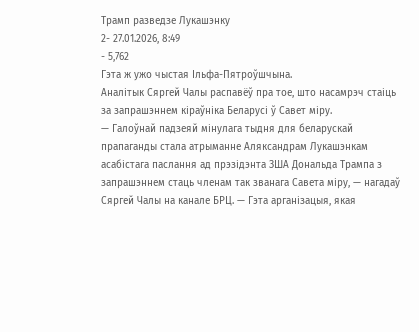Трамп разведзе Лукашэнку
2- 27.01.2026, 8:49
- 5,762
Гэта ж ужо чыстая Ільфа-Пятроўшчына.
Аналітык Сяргей Чалы распавёў пра тое, што насамрэч стаіць за запрашэннем кіраўніка Беларусі ў Савет міру.
— Галоўнай падзеяй мінулага тыдня для беларускай прапаганды стала атрыманне Аляксандрам Лукашэнкам асабістага паслання ад прэзідэнта ЗША Дональда Трампа з запрашэннем стаць членам так званага Савета міру, — нагадаў Сяргей Чалы на канале БРЦ. — Гэта арганізацыя, якая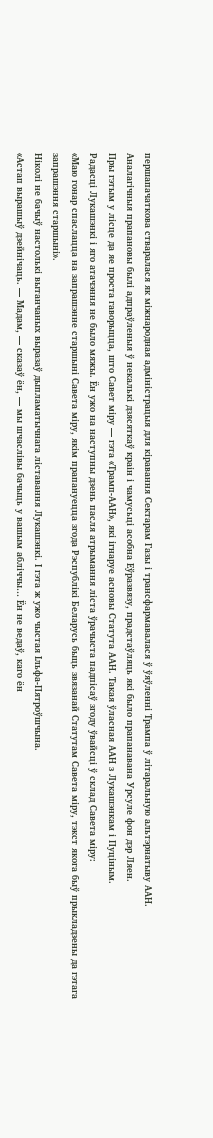першапачаткова стваралася як міжнародная адміністрацыя для кіравання Сектарам Газы і трансфармавалася ў ўяўленні Трампа ў літаральную альтэрнатыву ААН.
Аналагічныя прапановы былі адпраўленыя ў некалькі дзясяткаў краін і чамусьці асобна Еўразвязу, прадстаўляць які было прапанавана Урсуле фон дэр Ляен.
Пры гэтым у лісце да яе проста гаворыцца, што Савет міру — гэта «Трамп-ААН», які ігнаруе асновы Статута ААН. Такая ўласная ААН з Лукашэнкам і Пуціным.
Радасці Лукашэнкі і яго атачэння не было мяжы. Ён ужо на наступны дзень пасля атрымання ліста ўрачыста падпісаў згоду ўвайсці ў склад Савета міру:
«Маю гонар спаслацца на запрашэнне старшыні Савета міру, якім прапануецца згода Рэспублікі Беларусь быць звязанай Статутам Савета міру, тэкст якога быў прыкладзены да гэтага запрашэння старшыні».
Ніколі не бачыў настолькі вытанчаных выразаў дыпламатычнага ліставання Лукашэнкі. І гэта ж ужо чыстая Ільфа-Пятроўшчына.
«Астап вырашыў дзейнічаць. — Мадам, — сказаў ён, — мы шчаслівы бачыць у вашым абліччы… Ён не ведаў, каго ён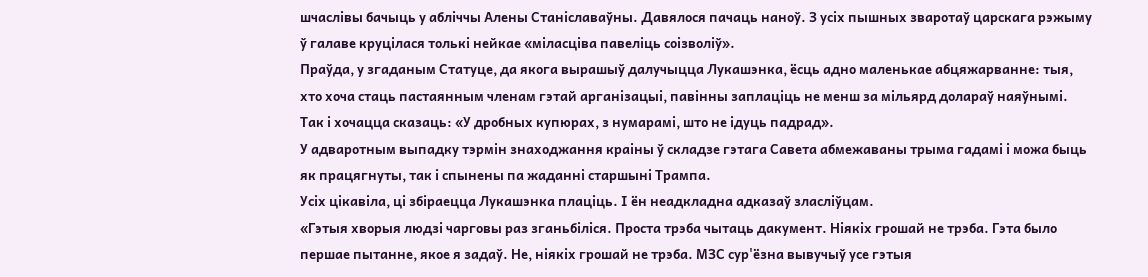шчаслівы бачыць у абліччы Алены Станіславаўны. Давялося пачаць наноў. З усіх пышных зваротаў царскага рэжыму ў галаве круцілася толькі нейкае «міласціва павеліць соізволіў».
Праўда, у згаданым Статуце, да якога вырашыў далучыцца Лукашэнка, ёсць адно маленькае абцяжарванне: тыя, хто хоча стаць пастаянным членам гэтай арганізацыі, павінны заплаціць не менш за мільярд долараў наяўнымі.
Так і хочацца сказаць: «У дробных купюрах, з нумарамі, што не ідуць падрад».
У адваротным выпадку тэрмін знаходжання краіны ў складзе гэтага Савета абмежаваны трыма гадамі і можа быць як працягнуты, так і спынены па жаданні старшыні Трампа.
Усіх цікавіла, ці збіраецца Лукашэнка плаціць. І ён неадкладна адказаў зласліўцам.
«Гэтыя хворыя людзі чарговы раз зганьбіліся. Проста трэба чытаць дакумент. Ніякіх грошай не трэба. Гэта было першае пытанне, якое я задаў. Не, ніякіх грошай не трэба. МЗС сур'ёзна вывучыў усе гэтыя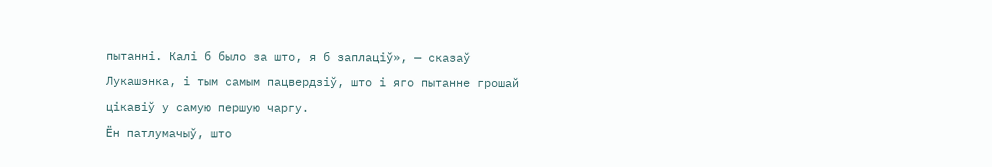пытанні. Калі б было за што, я б заплаціў», — сказаў Лукашэнка, і тым самым пацвердзіў, што і яго пытанне грошай цікавіў у самую першую чаргу.
Ён патлумачыў, што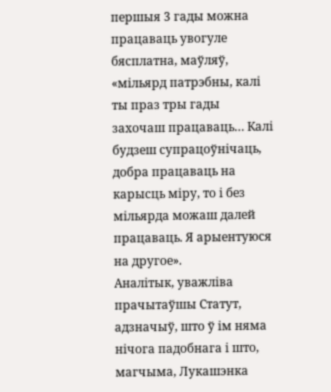першыя 3 гады можна працаваць увогуле бясплатна, маўляў, «мільярд патрэбны, калі ты праз тры гады захочаш працаваць… Калі будзеш супрацоўнічаць, добра працаваць на карысць міру, то і без мільярда можаш далей працаваць. Я арыентуюся на другое».
Аналітык, уважліва прачытаўшы Статут, адзначыў, што ў ім няма нічога падобнага і што, магчыма, Лукашэнка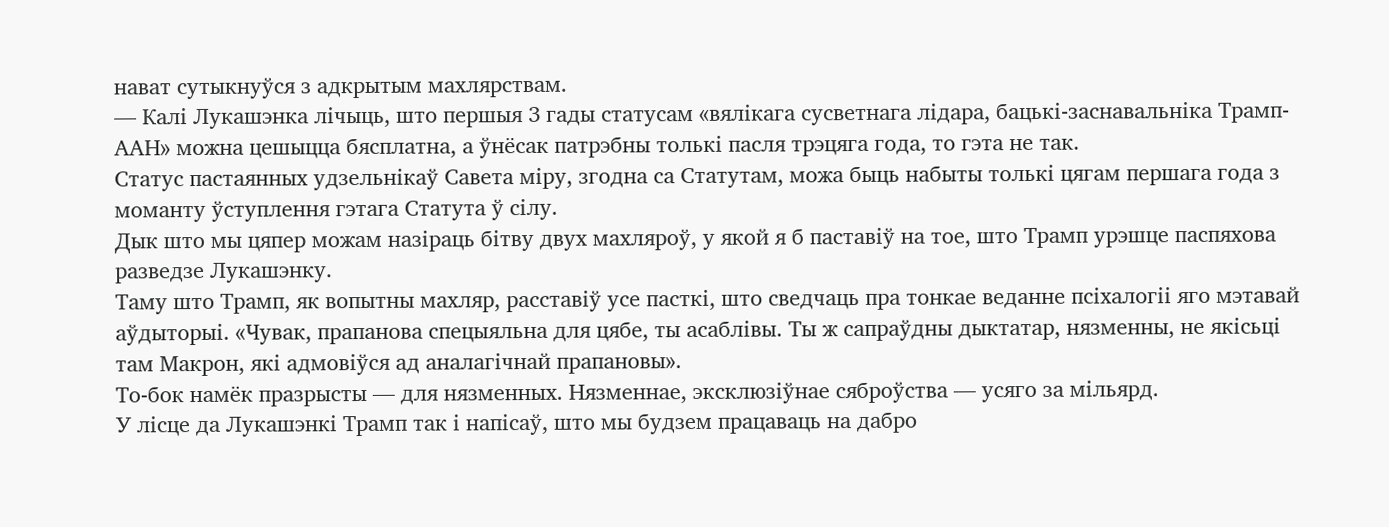нават сутыкнуўся з адкрытым махлярствам.
— Калі Лукашэнка лічыць, што першыя 3 гады статусам «вялікага сусветнага лідара, бацькі-заснавальніка Трамп-ААН» можна цешыцца бясплатна, а ўнёсак патрэбны толькі пасля трэцяга года, то гэта не так.
Статус пастаянных удзельнікаў Савета міру, згодна са Статутам, можа быць набыты толькі цягам першага года з моманту ўступлення гэтага Статута ў сілу.
Дык што мы цяпер можам назіраць бітву двух махляроў, у якой я б паставіў на тое, што Трамп урэшце паспяхова разведзе Лукашэнку.
Таму што Трамп, як вопытны махляр, расставіў усе пасткі, што сведчаць пра тонкае веданне псіхалогіі яго мэтавай аўдыторыі. «Чувак, прапанова спецыяльна для цябе, ты асаблівы. Ты ж сапраўдны дыктатар, нязменны, не якісьці там Макрон, які адмовіўся ад аналагічнай прапановы».
То-бок намёк празрысты — для нязменных. Нязменнае, эксклюзіўнае сяброўства — усяго за мільярд.
У лісце да Лукашэнкі Трамп так і напісаў, што мы будзем працаваць на дабро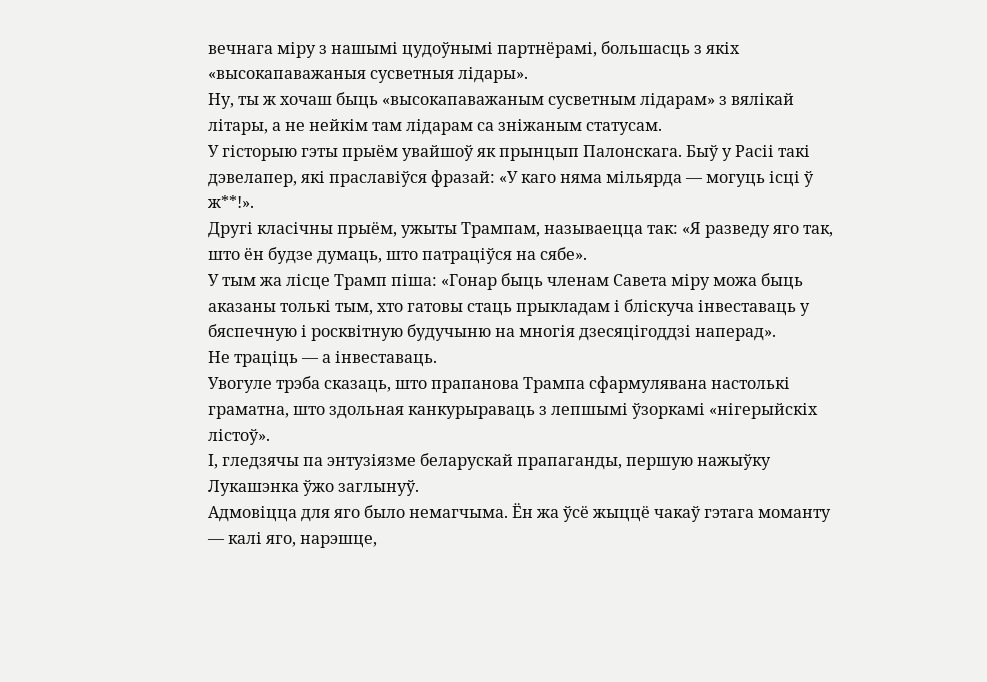вечнага міру з нашымі цудоўнымі партнёрамі, большасць з якіх «высокапаважаныя сусветныя лідары».
Ну, ты ж хочаш быць «высокапаважаным сусветным лідарам» з вялікай літары, а не нейкім там лідарам са зніжаным статусам.
У гісторыю гэты прыём увайшоў як прынцып Палонскага. Быў у Расіі такі дэвелапер, які праславіўся фразай: «У каго няма мільярда — могуць ісці ў ж**!».
Другі класічны прыём, ужыты Трампам, называецца так: «Я разведу яго так, што ён будзе думаць, што патраціўся на сябе».
У тым жа лісце Трамп піша: «Гонар быць членам Савета міру можа быць аказаны толькі тым, хто гатовы стаць прыкладам і бліскуча інвеставаць у бяспечную і росквітную будучыню на многія дзесяцігоддзі наперад».
Не траціць — а інвеставаць.
Увогуле трэба сказаць, што прапанова Трампа сфармулявана настолькі граматна, што здольная канкурыраваць з лепшымі ўзоркамі «нігерыйскіх лістоў».
І, гледзячы па энтузіязме беларускай прапаганды, першую нажыўку Лукашэнка ўжо заглынуў.
Адмовіцца для яго было немагчыма. Ён жа ўсё жыццё чакаў гэтага моманту — калі яго, нарэшце,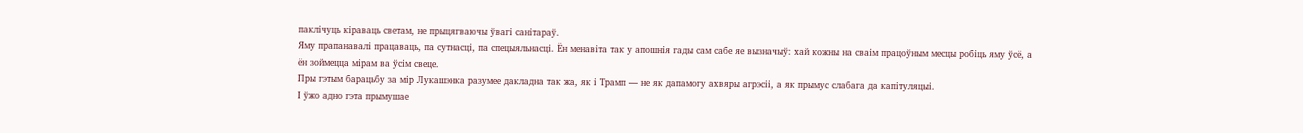паклічуць кіраваць светам, не прыцягваючы ўвагі санітараў.
Яму прапанавалі працаваць, па сутнасці, па спецыяльнасці. Ён менавіта так у апошнія гады сам сабе яе вызначыў: хай кожны на сваім працоўным месцы робіць яму ўсё, а ён зоймецца мірам ва ўсім свеце.
Пры гэтым барацьбу за мір Лукашэнка разумее дакладна так жа, як і Трамп — не як дапамогу ахвяры агрэсіі, а як прымус слабага да капітуляцыі.
І ўжо адно гэта прымушае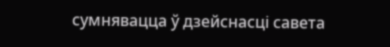сумнявацца ў дзейснасці савета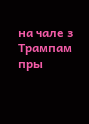на чале з Трампам пры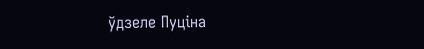ўдзеле Пуціна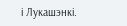і Лукашэнкі.